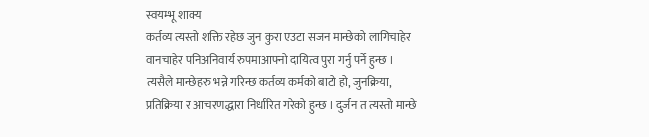स्वयम्भू शाक्य
कर्तव्य त्यस्तो शक्ति रहेछ जुन कुरा एउटा सजन मान्छेको लागिचाहेर वानचाहेर पनिअनिवार्य रुपमाआफ्नो दायित्व पुरा गर्नु पर्ने हुन्छ । त्यसैले मान्छेहरु भन्ने गरिन्छ कर्तव्य कर्मको बाटो हो, जुनक्रिया, प्रतिक्रिया र आचरणद्धारा निर्धारित गरेको हुन्छ । दुर्जन त त्यस्तो मान्छे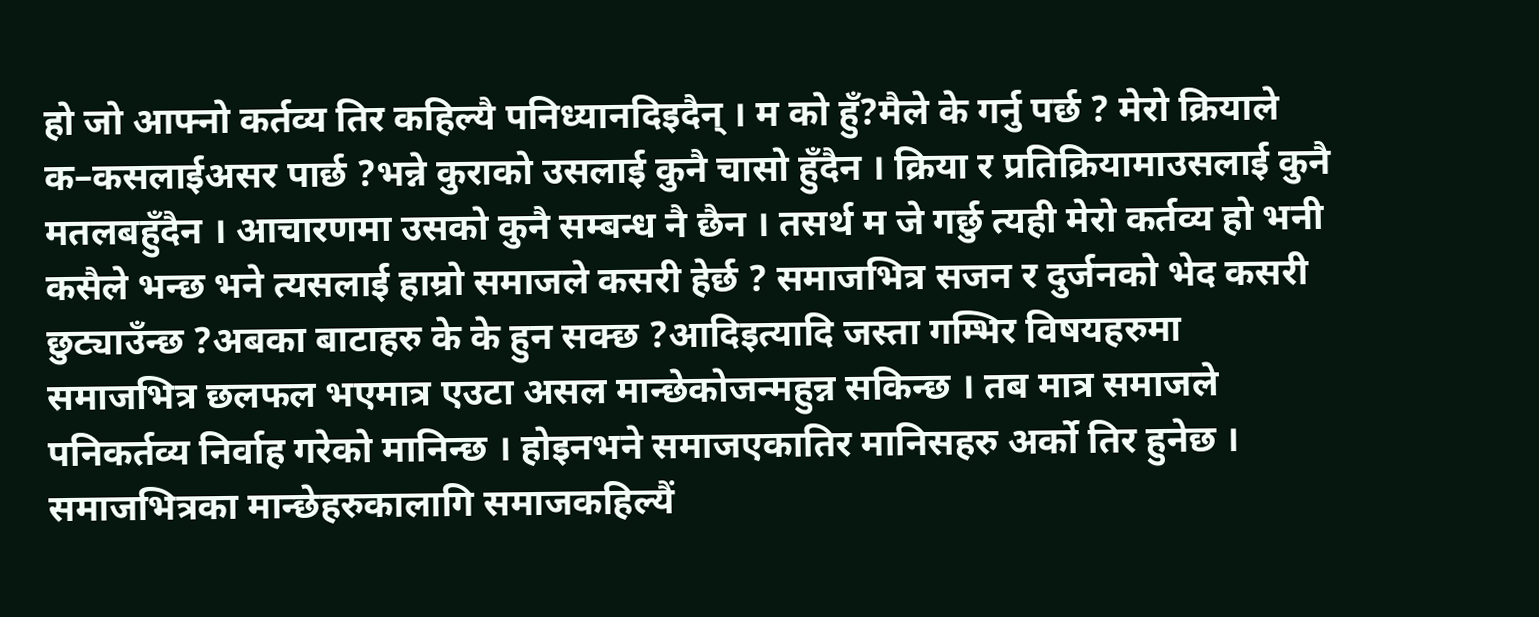हो जो आफ्नो कर्तव्य तिर कहिल्यै पनिध्यानदिइदैन् । म को हुँ?मैले के गर्नु पर्छ ? मेरो क्रियाले क–कसलाईअसर पार्छ ?भन्ने कुराको उसलाई कुनै चासो हुँदैन । क्रिया र प्रतिक्रियामाउसलाई कुनै मतलबहुँदैन । आचारणमा उसको कुनै सम्बन्ध नै छैन । तसर्थ म जे गर्छु त्यही मेरो कर्तव्य हो भनी कसैले भन्छ भने त्यसलाई हाम्रो समाजले कसरी हेर्छ ? समाजभित्र सजन र दुर्जनको भेद कसरी छुट्याउँन्छ ?अबका बाटाहरु के के हुन सक्छ ?आदिइत्यादि जस्ता गम्भिर विषयहरुमा समाजभित्र छलफल भएमात्र एउटा असल मान्छेकोजन्महुन्न सकिन्छ । तब मात्र समाजले पनिकर्तव्य निर्वाह गरेको मानिन्छ । होइनभने समाजएकातिर मानिसहरु अर्को तिर हुनेछ । समाजभित्रका मान्छेहरुकालागि समाजकहिल्यैं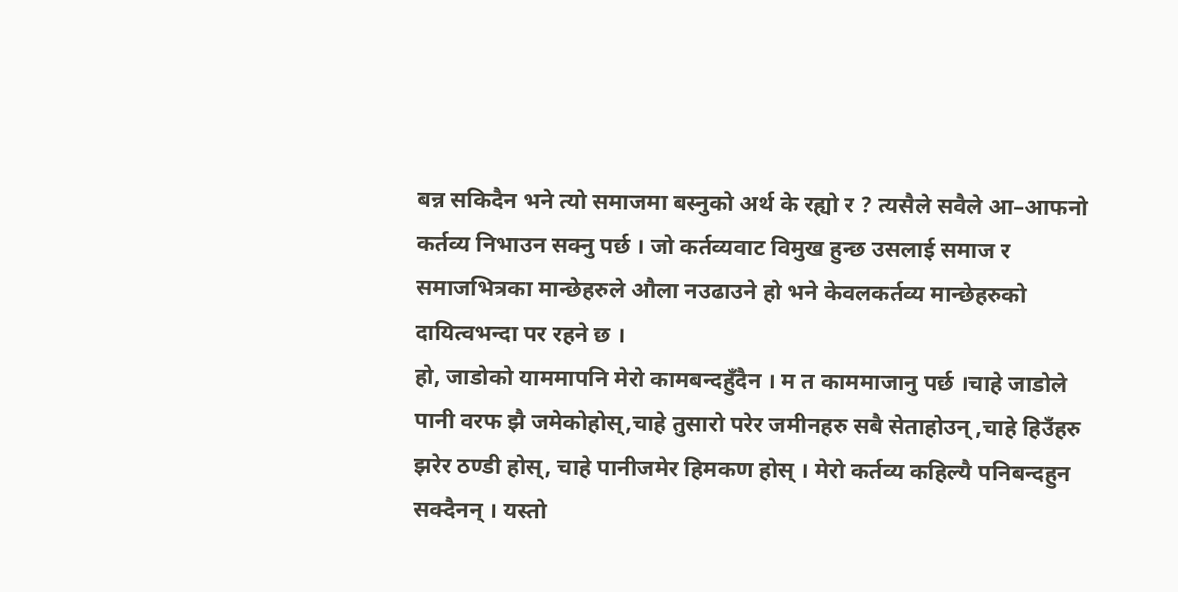बन्न सकिदैन भने त्यो समाजमा बस्नुको अर्थ के रह्यो र ? त्यसैले सवैले आ–आफनो कर्तव्य निभाउन सक्नु पर्छ । जो कर्तव्यवाट विमुख हुन्छ उसलाई समाज र समाजभित्रका मान्छेहरुले औला नउढाउने हो भने केवलकर्तव्य मान्छेहरुको दायित्वभन्दा पर रहने छ ।
हो, जाडोको याममापनि मेरो कामबन्दहुँदैन । म त काममाजानु पर्छ ।चाहे जाडोले पानी वरफ झै जमेकोहोस्,चाहे तुसारो परेर जमीनहरु सबै सेताहोउन् ,चाहे हिउँहरु झरेर ठण्डी होस्, चाहे पानीजमेर हिमकण होस् । मेरो कर्तव्य कहिल्यै पनिबन्दहुन सक्दैनन् । यस्तो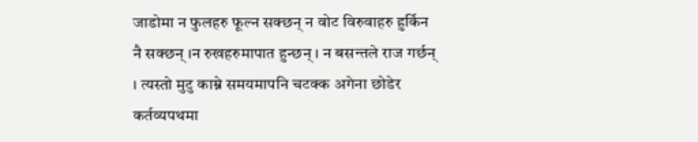जाडोमा न फुलहरु फूल्न सक्छन् न वोट विरुवाहरु हुर्किन नै सक्छन् ।न रुखहरुमापात हुन्छन् । न बसन्तले राज गर्छन् । त्यस्तो मुटु काम्ने समयमापनि चटक्क अगेना छोडेर कर्तव्यपथमा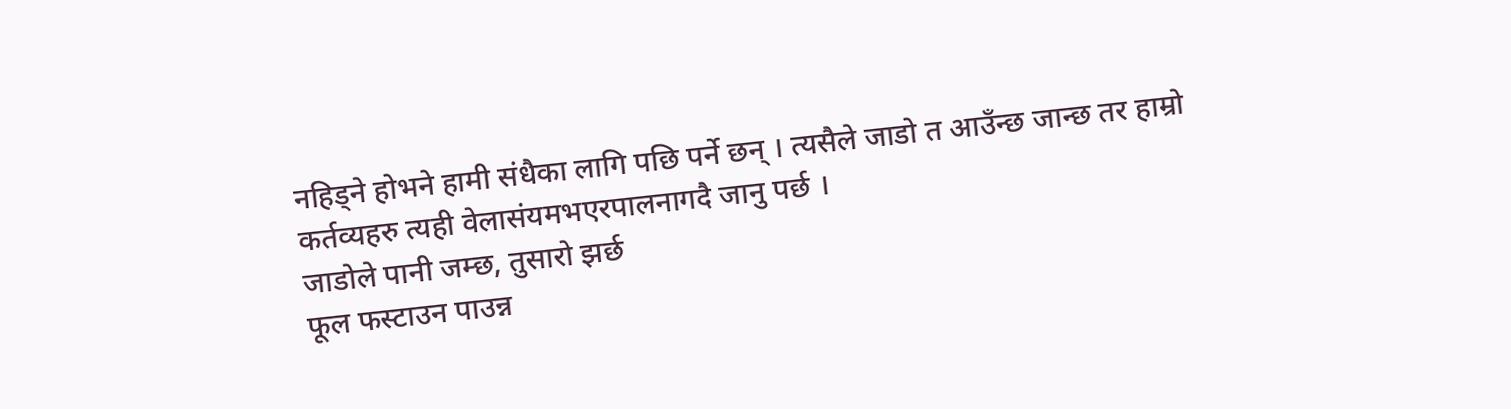नहिड्ने होभने हामी संधैका लागि पछि पर्ने छन् । त्यसैले जाडो त आउँन्छ जान्छ तर हाम्रो कर्तव्यहरु त्यही वेलासंयमभएरपालनागदै जानु पर्छ ।
जाडोले पानी जम्छ, तुसारो झर्छ
फूल फस्टाउन पाउन्न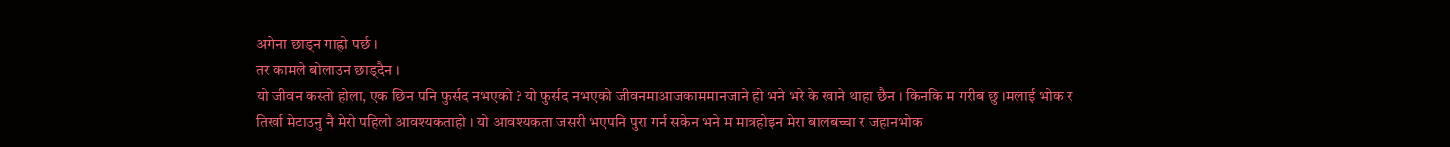अगेना छाड्न गाह्रो पर्छ ।
तर कामले बोलाउन छाड्दैन ।
यो जीवन कस्तो होला, एक छिन पनि फुर्सद नभएको ? यो फुर्सद नभएको जीवनमाआजकाममानजाने हो भने भरे के खाने थाहा छैन । किनकि म गरीब छु ।मलाई भोक र तिर्खा मेटाउनु नै मेरो पहिलो आवश्यकताहो । यो आवश्यकता जसरी भएपनि पुरा गर्न सकेन भने म मात्रहोइन मेरा बालबच्चा र जहानभोक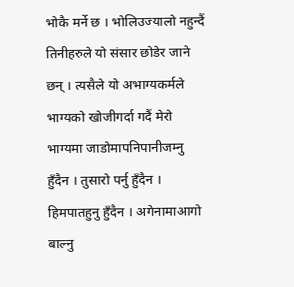भोकै मर्ने छ । भोलिउज्यालो नहुन्दैं तिनीहरुले यो संसार छोडेर जाने छन् । त्यसैले यो अभाग्यकर्मले भाग्यको खोजीगर्दा गदैं मेरो भाग्यमा जाडोमापनिपानीजम्नु हुँदैन । तुसारो पर्नु हुँदैन । हिमपातहुनु हुँदैन । अगेनामाआगो बाल्नु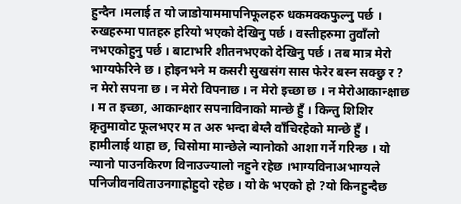हुन्दैन ।मलाई त यो जाडोयाममापनिफूलहरु धकमक्कफुल्नु पर्छ । रुखहरुमा पातहरु हरियो भएको देखिनु पर्छ । वस्तीहरुमा तुवाँलो नभएकोहुनु पर्छ । बाटाभरि शीतनभएको देखिनु पर्छ । तब मात्र मेरो भाग्यफेरिने छ । होइनभने म कसरी सुखसंग सास फेरेर बस्न सक्छु र ? न मेरो सपना छ । न मेरो विपनाछ । न मेरो इच्छा छ । न मेरोआकान्क्षाछ । म त इच्छा, आकान्क्षार सपनाविनाको मान्छे हुँ । किन्तु शिशिर क्रृतुमावोट फूलभएर म त अरु भन्दा बेग्लै वाँचिरहेको मान्छे हुँ ।
हामीलाई थाहा छ, चिसोमा मान्छेले न्यानोको आशा गर्ने गरिन्छ । यो न्यानो पाउनकिरण विनाउज्यालो नहुने रहेछ ।भाग्यविनाअभाग्यले पनिजीवनविताउनगाह्रोहुदो रहेछ । यो के भएको हो ?यो किनहुन्दैछ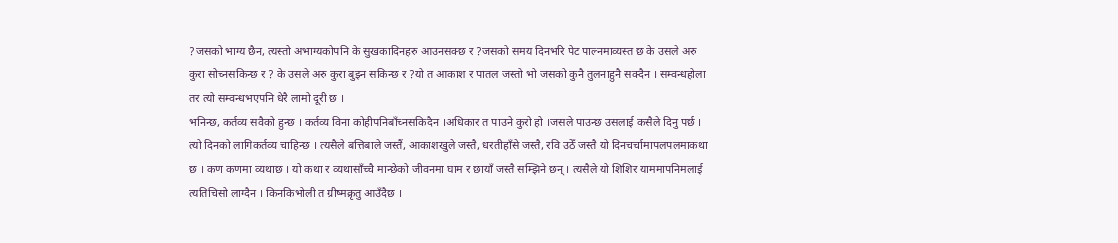?जसको भाग्य छैन, त्यस्तो अभाग्यकोपनि के सुखकादिनहरु आउनसक्छ र ?जसको समय दिनभरि पेट पाल्नमाव्यस्त छ के उसले अरु कुरा सोच्नसकिन्छ र ? के उसले अरु कुरा बुझ्न सकिन्छ र ?यो त आकाश र पातल जस्तो भो जसको कुनै तुलनाहुनै सक्दैन । सम्वन्धहोला तर त्यो सम्वन्धभएपनि धेरै लामो दूरी छ ।
भनिन्छ, कर्तव्य सवैको हुन्छ । कर्तव्य विना कोहीपनिबाँच्नसकिदैन ।अधिकार त पाउने कुरो हो ।जसले पाउन्छ उसलाई कसैले दिनु पर्छ । त्यो दिनको लागिकर्तव्य चाहिन्छ । त्यसैले बत्तिबाले जस्तैं, आकाशखुले जस्तै, धरतीहाँसे जस्तै, रवि उठेँ जस्तै यो दिनचर्चामापलपलमाकथा छ । कण कणमा व्यथाछ । यो कथा र व्यथासाँच्चै मान्छेको जीवनमा घाम र छायाँ जस्तै सम्झिने छन् । त्यसैले यो शिशिर याममापनिमलाई त्यतिचिसो लाग्दैन । किनकिभोली त ग्रीष्मक्रृतु आउँदैछ ।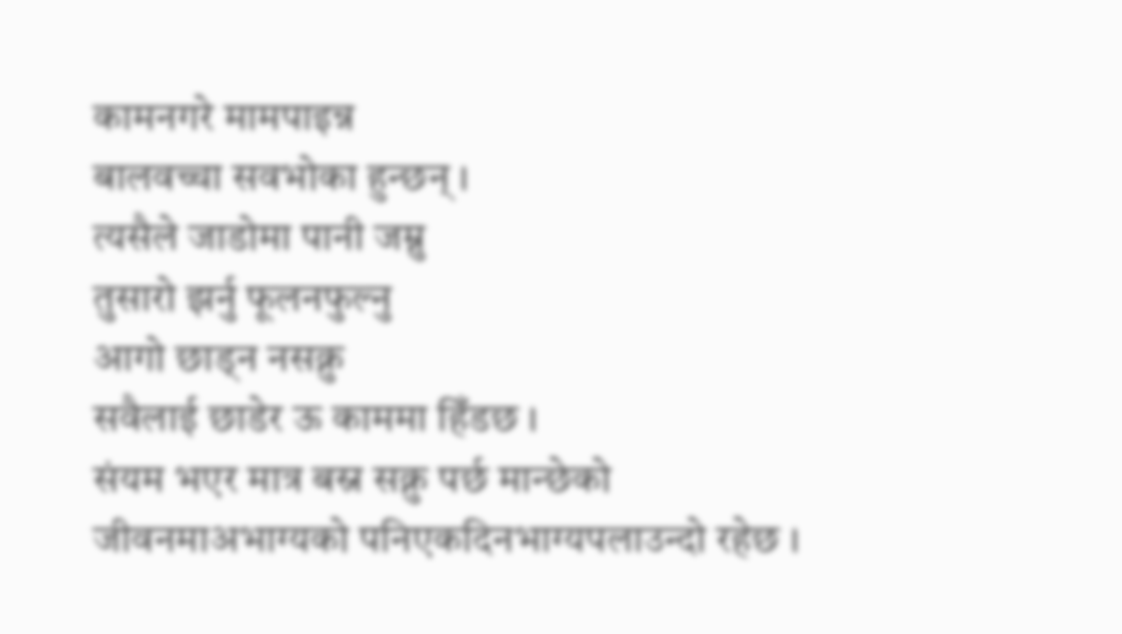कामनगरे मामपाइन्न
बालवच्चा सवभोका हुन्छन् ।
त्यसैले जाडोमा पानी जम्नु
तुसारो झर्नु फूलनफुल्नु
आगो छाड्न नसक्नु
सवैलाई छाडेर ऊ काममा हिँडछ ।
संयम भएर मात्र बस्न सक्नु पर्छ मान्छेको जीवनमाअभाग्यको पनिएकदिनभाग्यपलाउन्दो रहेछ ।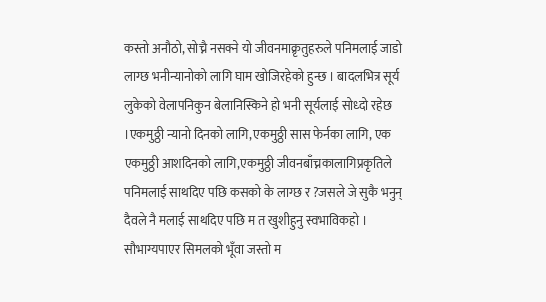कस्तो अनौठो, सोच्नै नसक्ने यो जीवनमाक्रृतुहरुले पनिमलाई जाडो लाग्छ भनीन्यानोको लागि घाम खोजिरहेको हुन्छ । बादलभित्र सूर्य लुकेको वेलापनिकुन बेलानिस्किने हो भनी सूर्यलाई सोध्दो रहेछ ।एकमुठ्ठी न्यानो दिनको लागि,एकमुठ्ठी सास फेर्नका लागि, एक एकमुठ्ठी आशदिनको लागि,एकमुठ्ठी जीवनबाँच्नकालागिप्रकृतिले पनिमलाई साथदिए पछि कसको के लाग्छ र ?जसले जे सुकै भनुन् दैवले नै मलाई साथदिए पछि म त खुशीहुनु स्वभाविकहो । सौभाग्यपाएर सिमलको भूँवा जस्तो म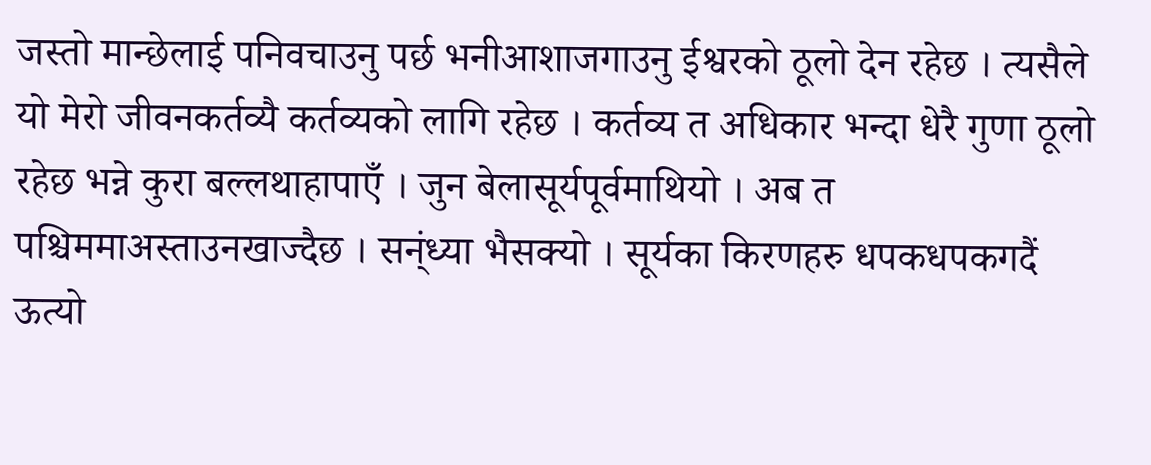जस्तो मान्छेलाई पनिवचाउनु पर्छ भनीआशाजगाउनु ईश्वरको ठूलो देन रहेछ । त्यसैले यो मेरो जीवनकर्तव्यै कर्तव्यको लागि रहेछ । कर्तव्य त अधिकार भन्दा धेरै गुणा ठूलो रहेछ भन्ने कुरा बल्लथाहापाएँ । जुन बेलासूर्यपूर्वमाथियो । अब त पश्चिममाअस्ताउनखाज्दैछ । सन्ंध्या भैसक्यो । सूर्यका किरणहरु धपकधपकगदैं ऊत्यो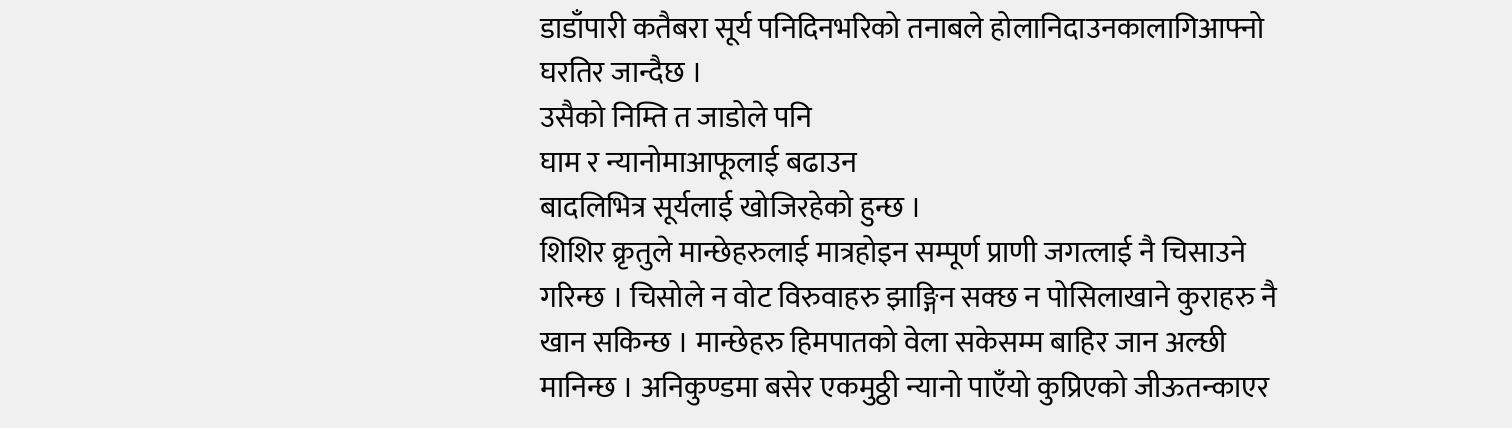डाडाँपारी कतैबरा सूर्य पनिदिनभरिको तनाबले होलानिदाउनकालागिआफ्नो घरतिर जान्दैछ ।
उसैको निम्ति त जाडोले पनि
घाम र न्यानोमाआफूलाई बढाउन
बादलिभित्र सूर्यलाई खोजिरहेको हुन्छ ।
शिशिर क्रृतुले मान्छेहरुलाई मात्रहोइन सम्पूर्ण प्राणी जगत्लाई नै चिसाउने गरिन्छ । चिसोले न वोट विरुवाहरु झाङ्गिन सक्छ न पोसिलाखाने कुराहरु नै खान सकिन्छ । मान्छेहरु हिमपातको वेला सकेसम्म बाहिर जान अल्छी मानिन्छ । अनिकुण्डमा बसेर एकमुठ्ठी न्यानो पाएँयो कुप्रिएको जीऊतन्काएर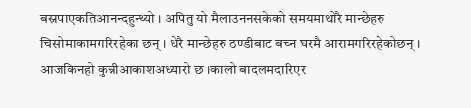बस्नपाएकतिआनन्दहुन्थ्यो । अपितु यो मैलाउननसकेको समयमाथोरै मान्छेहरु चिसोमाकामगरिरहेका छन् । धेरै मान्छेहरु ठण्डीबाट बच्न घरमै आरामगरिरहेकोछन् ।
आजकिनहो कुन्नीआकाशअध्यारो छ ।कालो बादलमदारिएर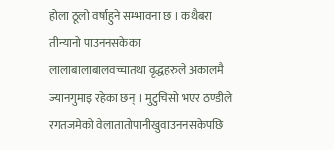होला ठूलो वर्षाहुने सम्भावना छ । कथैबरा तीन्यानो पाउननसकेका लालाबालाबालवच्चातथा वृद्धहरुले अकालमै ज्यानगुमाइ रहेका छन् । मुटुचिसो भएर ठण्डीले रगतजमेको वेलातातोपानीखुवाउननसकेपछि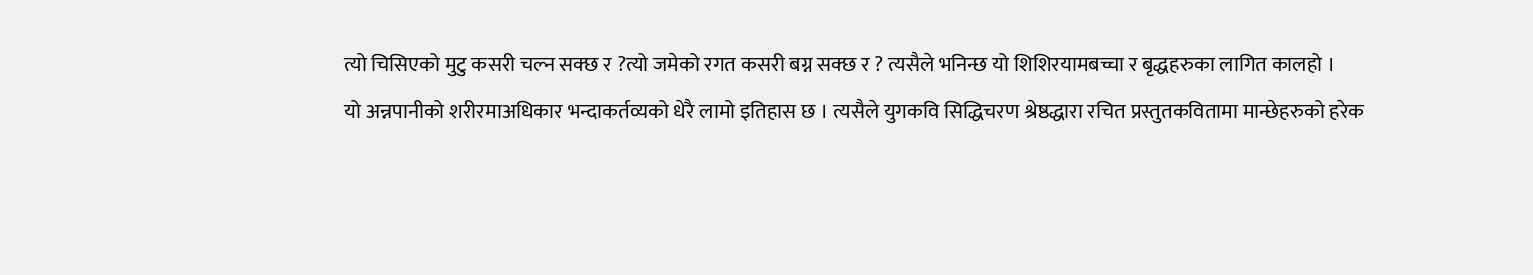त्यो चिसिएको मुटु कसरी चल्न सक्छ र ?त्यो जमेको रगत कसरी बग्न सक्छ र ? त्यसैले भनिन्छ यो शिशिरयामबच्चा र बृद्धहरुका लागित कालहो ।
यो अन्नपानीको शरीरमाअधिकार भन्दाकर्तव्यको धेरै लामो इतिहास छ । त्यसैले युगकवि सिद्धिचरण श्रेष्ठद्धारा रचित प्रस्तुतकवितामा मान्छेहरुको हरेक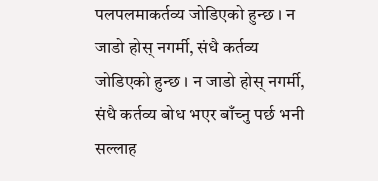पलपलमाकर्तव्य जोडिएको हुन्छ । न जाडो होस् नगर्मी, संधै कर्तव्य जोडिएको हुन्छ । न जाडो होस् नगर्मी, संधै कर्तव्य बोध भएर बाँच्नु पर्छ भनी सल्लाह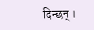दिन्छन् ।